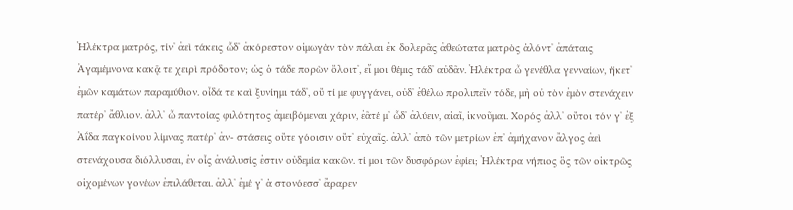Ἠλέκτρα ματρός, τίνʼ ἀεὶ τάκεις ὧδʼ ἀκόρεστον οἰμωγὰν τὸν πάλαι ἐκ δολερᾶς ἀθεώτατα ματρὸς ἁλόντʼ ἀπάταις Ἀγαμέμνονα κακᾷ τε χειρὶ πρόδοτον; ὡς ὁ τάδε πορὼν ὄλοιτʼ, εἴ μοι θέμις τάδʼ αὐδᾶν. Ἠλέκτρα ὦ γενέθλα γενναίων, ἥκετʼ ἐμῶν καμάτων παραμύθιον. οἶδά τε καὶ ξυνίημι τάδʼ, οὔ τί με φυγγάνει, οὐδʼ ἐθέλω προλιπεῖν τόδε, μὴ οὐ τὸν ἐμὸν στενάχειν πατέρʼ ἄθλιον. ἀλλʼ ὦ παντοίας φιλότητος ἀμειβόμεναι χάριν, ἐᾶτέ μʼ ὧδʼ ἀλύειν, αἰαῖ, ἱκνοῦμαι. Χορός ἀλλʼ οὔτοι τόν γʼ ἐξ Ἀΐδα παγκοίνου λίμνας πατέρʼ ἀν- στάσεις οὔτε γόοισιν οὔτʼ εὐχαῖς. ἀλλʼ ἀπὸ τῶν μετρίων ἐπʼ ἀμήχανον ἄλγος ἀεὶ στενάχουσα διόλλυσαι, ἐν οἷς ἀνάλυσίς ἐστιν οὐδεμία κακῶν. τί μοι τῶν δυσφόρων ἐφίει; Ἠλέκτρα νήπιος ὃς τῶν οἰκτρῶς οἰχομένων γονέων ἐπιλάθεται. ἀλλʼ ἐμέ γʼ ἁ στονόεσσʼ ἄραρεν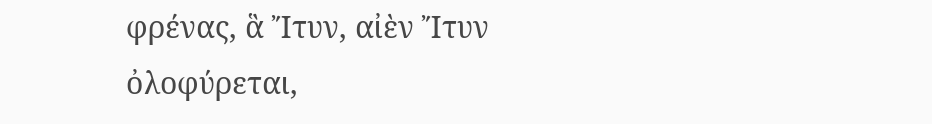φρένας, ἃ Ἴτυν, αἰὲν Ἴτυν ὀλοφύρεται,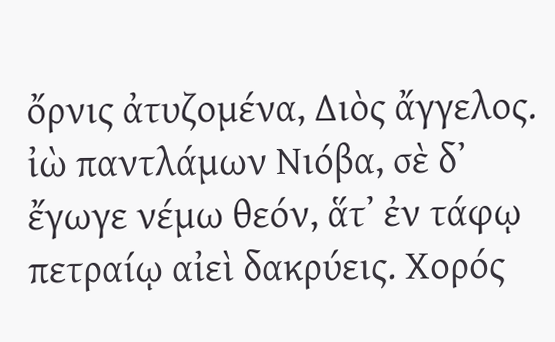ὄρνις ἀτυζομένα, Διὸς ἄγγελος. ἰὼ παντλάμων Νιόβα, σὲ δʼ ἔγωγε νέμω θεόν, ἅτʼ ἐν τάφῳ πετραίῳ αἰεὶ δακρύεις. Χορός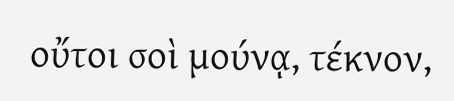οὔτοι σοὶ μούνᾳ, τέκνον,